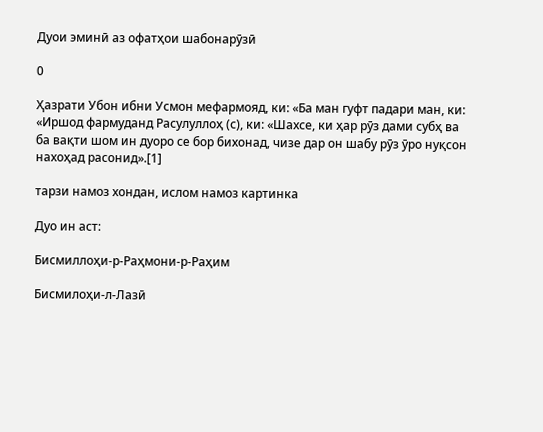Дуои эминӣ аз офатҳои шабонарӯзӣ

0

Ҳазрати Убон ибни Усмон мефармояд, ки: «Ба ман гуфт падари ман, ки: «Иршод фармуданд Расулуллоҳ (с), ки: «Шахсе, ки ҳар рӯз дами субҳ ва ба вақти шом ин дуоро се бор бихонад, чизе дар он шабу рӯз ӯро нуқсон нахоҳад расонид».[1]

тарзи намоз хондан, ислом намоз картинка

Дуо ин аст:

Бисмиллоҳи-р-Раҳмони-р-Раҳим

Бисмилоҳи-л-Лазӣ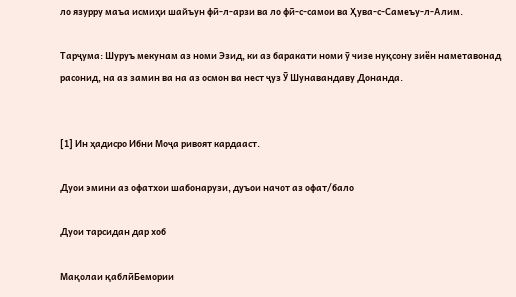ло язурру маъа исмиҳи шайъун фӣ-л-арзи ва ло фӣ-с-самои ва Ҳува-с-Самеъу-л-Алим.

Тарҷума: Шуруъ мекунам аз номи Эзид, ки аз баракати номи ӯ чизе нуқсону зиён наметавонад расонид, на аз замин ва на аз осмон ва нест ҷуз Ӯ Шунавандаву Донанда.


[1] Ин ҳадисро Ибни Моҷа ривоят кардааст.

Дуои эмини аз офатхои шабонарузи, дуъои начот аз офат/бало

Дуои тарсидан дар хоб

Мақолаи қаблӣБемории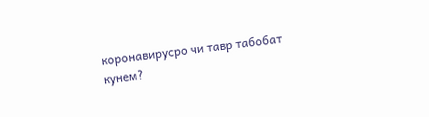коронавирусро чи тавр табобат кунем?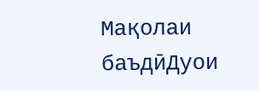Мақолаи баъдӣДуои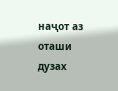наҷот аз оташи дузах